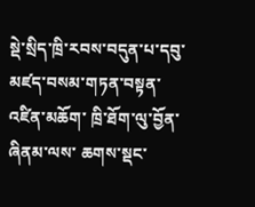སྡེ་སྲིད་ཁྲི་རབས་བདུན་པ་དབུ་མཛད་བསམ་གཏན་བསྟན་འཛིན་མཆོག་ ཁྲི་ཐོག་ལུ་བྱོན་ཞིནམ་ལས་ ཆགས་སྡང་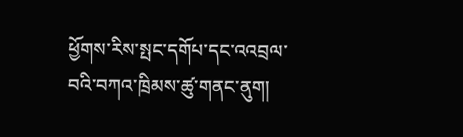ཕྱོགས་རིས་སྤང་དགོཔ་དང་འའབྲལ་བའི་བཀའ་ཁྲིམས་ཚུ་གནང་ནུག།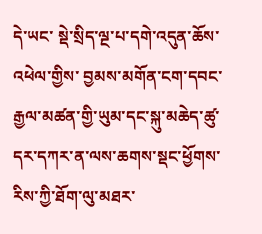དེ་ཡང་ སྡེ་སྲིད་ལྔ་པ་དགེ་འདུན་ཆོས་འཕེལ་གྱིས་ བྱམས་མགོན་ངག་དབང་རྒྱལ་མཚན་གྱི་ཡུམ་དང་སྐུ་མཆེད་ཚུ་ དར་དཀར་ན་ལས་ཆགས་སྡང་ཕྱོགས་རིས་ཀྱི་ཐོག་ལུ་མཐར་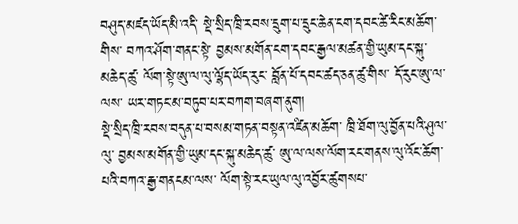བཤུད་མཛད་ཡོད་མི་འདི་ སྡེ་སྲིད་ཁྲི་རབས་དྲུག་པ་དྲུང་ཆེན་ངག་དབང་ཚེ་རིང་མཆོག་གིས་ བཀའ་ཤོག་གནང་སྟེ་ བྱམས་མགོན་ངག་དབང་རྒྱལ་མཚན་གྱི་ཡུམ་དང་སྐུ་མཆེད་ཚུ་ ལོག་སྟེ་ཨུ་ལ་ལུ་ལྷོད་ཡོད་རུང་ བློན་པོ་དབང་ཚད་ཅན་ཚུ་གིས་ དོ་རུང་ཨུ་ལ་ལས་ ཡར་གཏང་མ་བཏུབ་པར་བཀག་བཞག་ནུག།
སྡེ་སྲིད་ཁྲི་རབས་བདུན་པ་བསམ་གཏན་བསྟན་འཛིན་མཆོག་ ཁྲི་ཐོག་ལུ་བྱོན་པའི་ཤུལ་ལུ་ བྱམས་མགོན་གྱི་ཡུམ་དང་སྐུ་མཆེད་ཚུ་ ཨུ་ལ་ལས་ལོག་རང་གནས་ལུ་འོང་ཆོག་པའི་བཀའ་རྒྱ་གནངམ་ལས་ ལོག་སྟེ་རང་ཡུལ་ལུ་འབྱོར་ཚུགསཔ་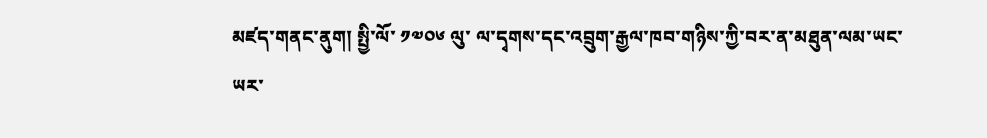མཛད་གནང་ནུག། སྤྱི་ལོ་ ༡༧༠༦ ལུ་ ལ་དྭགས་དང་འབྲུག་རྒྱལ་ཁབ་གཉིས་ཀྱི་བར་ན་མཐུན་ལམ་ཡང་ཡར་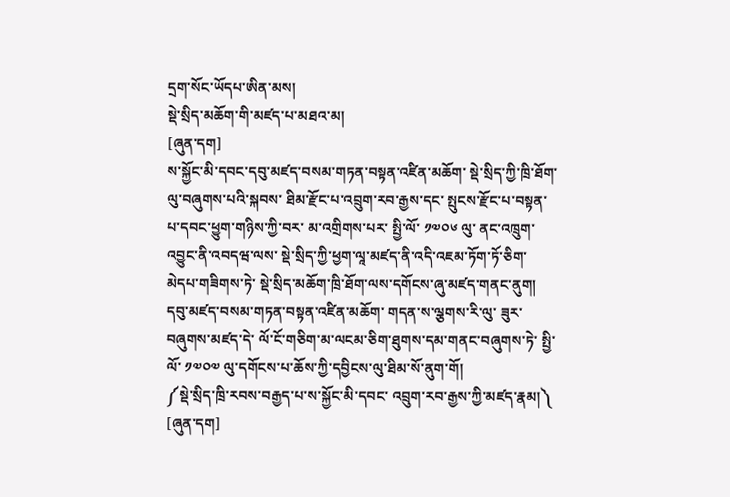དྲག་སོང་ཡོདཔ་ཨིན་མས།
སྡེ་སྲིད་མཆོག་གི་མཛད་པ་མཐའ་མ།
[ཞུན་དག]
ས་སྐྱོང་མི་དབང་དབུ་མཛད་བསམ་གཏན་བསྟན་འཛིན་མཆོག་ སྡེ་སྲིད་ཀྱི་ཁྲི་ཐོག་ལུ་བཞུགས་པའི་སྐབས་ ཐིམ་རྫོང་པ་འབྲུག་རབ་རྒྱས་དང་ སྤུངས་རྫོང་པ་བསྟན་པ་དབང་ཕྱུག་གཉིས་ཀྱི་བར་ མ་འགྲིགས་པར་ སྤྱི་ལོ་ ༡༧༠༦ ལུ་ ནང་འཁྲུག་འབྱུང་ནི་འབདཝ་ལས་ སྡེ་སྲིད་ཀྱི་ཕྱག་ལཱ་མཛད་ནི་འདི་འཇམ་ཏོག་ཏོ་ཅིག་མེདཔ་གཟིགས་ཏེ་ སྡེ་སྲིད་མཆོག་ཁྲི་ཐོག་ལས་དགོངས་ཞུ་མཛད་གནང་ནུག།
དབུ་མཛད་བསམ་གཏན་བསྟན་འཛིན་མཆོག་ གདན་ས་ལྕགས་རི་ལུ་ ཟུར་བཞུགས་མཛད་དེ་ ལོ་ངོ་གཅིག་མ་ལངམ་ཅིག་ཐུགས་དམ་གནང་བཞུགས་ཏེ་ སྤྱི་ལོ་ ༡༧༠༧ ལུ་དགོངས་པ་ཆོས་ཀྱི་དབྱིངས་ལུ་ཐིམ་སོ་ནུག་གོ།
༼སྡེ་སྲིད་ཁྲི་རབས་བརྒྱད་པ་ས་སྐྱོང་མི་དབང་ འབྲུག་རབ་རྒྱས་ཀྱི་མཛད་རྣམ།༽
[ཞུན་དག]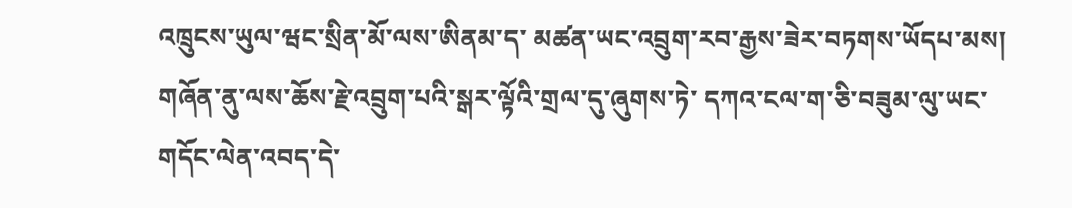འཁྲུངས་ཡུལ་ཝང་སྲིན་མོ་ལས་ཨིནམ་ད་ མཚན་ཡང་འབྲུག་རབ་རྒྱས་ཟེར་བཏགས་ཡོདཔ་མས། གཞོན་ནུ་ལས་ཆོས་རྗེ་འབྲུག་པའི་སྒར་ལྟོའི་གྲལ་དུ་ཞུགས་ཏེ་ དཀའ་ངལ་ག་ཅི་བཟུམ་ལུ་ཡང་གདོང་ལེན་འབད་དེ་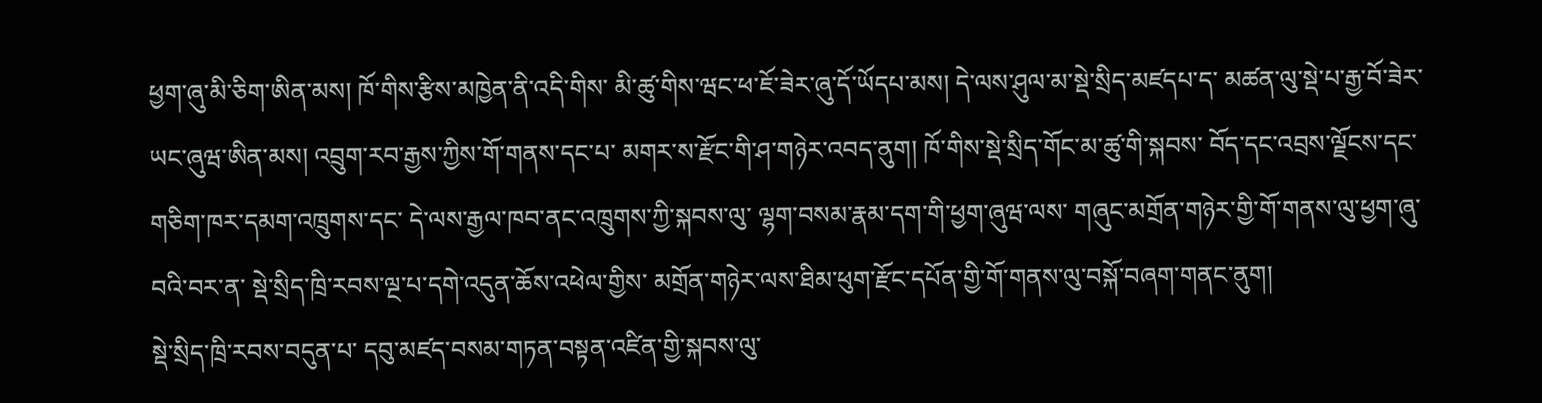ཕྱག་ཞུ་མི་ཅིག་ཨིན་མས། ཁོ་གིས་རྩིས་མཁྱེན་ནི་འདི་གིས་ མི་ཚུ་གིས་ཝང་ཕ་ཇོ་ཟེར་ཞུ་དོ་ཡོདཔ་མས། དེ་ལས་ཤུལ་མ་སྡེ་སྲིད་མཛདཔ་ད་ མཚན་ལུ་སྡེ་པ་རྒྱ་བོ་ཟེར་ཡང་ཞུཝ་ཨིན་མས། འབྲུག་རབ་རྒྱས་ཀྱིས་གོ་གནས་དང་པ་ མགར་ས་རྫོང་གི་ཤ་གཉེར་འབད་ནུག། ཁོ་གིས་སྡེ་སྲིད་གོང་མ་ཚུ་གི་སྐབས་ བོད་དང་འབྲས་ལྗོངས་དང་གཅིག་ཁར་དམག་འཁྲུགས་དང་ དེ་ལས་རྒྱལ་ཁབ་ནང་འཁྲུགས་ཀྱི་སྐབས་ལུ་ ལྷག་བསམ་རྣམ་དག་གི་ཕྱག་ཞུཝ་ལས་ གཞུང་མགྲོན་གཉེར་གྱི་གོ་གནས་ལུ་ཕྱག་ཞུ་བའི་བར་ན་ སྡེ་སྲིད་ཁྲི་རབས་ལྔ་པ་དགེ་འདུན་ཆོས་འཕེལ་གྱིས་ མགྲོན་གཉེར་ལས་ཐིམ་ཕུག་རྫོང་དཔོན་གྱི་གོ་གནས་ལུ་བསྐོ་བཞག་གནང་ནུག།
སྡེ་སྲིད་ཁྲི་རབས་བདུན་པ་ དབུ་མཛད་བསམ་གཏན་བསྟན་འཛིན་གྱི་སྐབས་ལུ་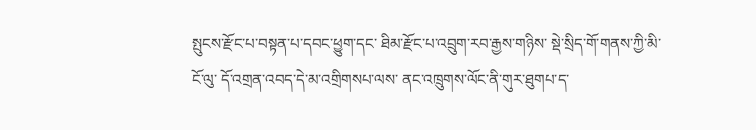སྤུངས་རྫོང་པ་བསྟན་པ་དབང་ཕྱུག་དང་ ཐིམ་རྫོང་པ་འབྲུག་རབ་རྒྱས་གཉིས་ སྡེ་སྲིད་གོ་གནས་ཀྱི་མི་ངོ་ལུ་ དོ་འགྲན་འབད་དེ་མ་འགྲིགསཔ་ལས་ ནང་འཁྲུགས་ལོང་ནི་གུར་ཐུགཔ་ད་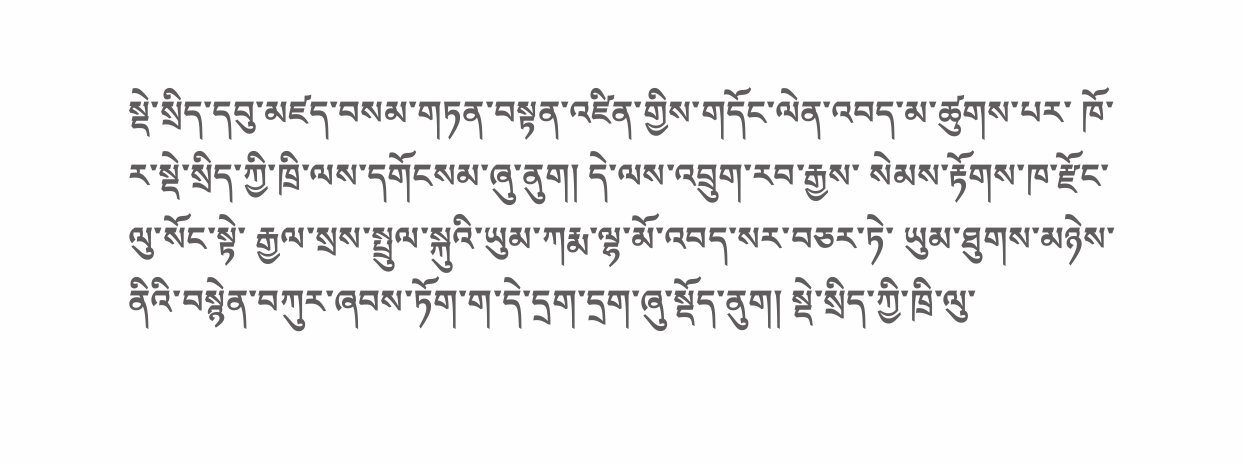སྡེ་སྲིད་དབུ་མཛད་བསམ་གཏན་བསྟན་འཛིན་གྱིས་གདོང་ལེན་འབད་མ་ཚུགས་པར་ ཁོ་ར་སྡེ་སྲིད་ཀྱི་ཁྲི་ལས་དགོངསམ་ཞུ་ནུག། དེ་ལས་འབྲུག་རབ་རྒྱས་ སེམས་རྟོགས་ཁ་རྫོང་ལུ་སོང་སྟེ་ རྒྱལ་སྲས་སྤྲུལ་སྐུའི་ཡུམ་ཀརྨ་ལྷ་མོ་འབད་སར་བཅར་ཏེ་ ཡུམ་ཐུགས་མཉེས་ནིའི་བསྙེན་བཀུར་ཞབས་ཏོག་ག་དེ་དྲག་དྲག་ཞུ་སྡོད་ནུག། སྡེ་སྲིད་ཀྱི་ཁྲི་ལུ་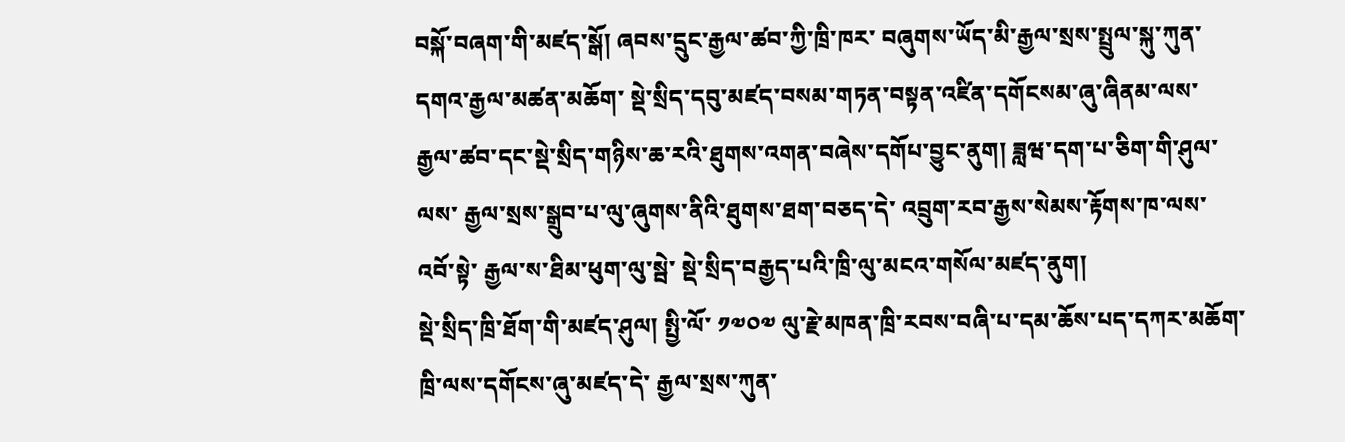བསྐོ་བཞག་གི་མཛད་སྒོ། ཞབས་དྲུང་རྒྱལ་ཚབ་ཀྱི་ཁྲི་ཁར་ བཞུགས་ཡོད་མི་རྒྱལ་སྲས་སྤྲུལ་སྐུ་ཀུན་དགའ་རྒྱལ་མཚན་མཆོག་ སྡེ་སྲིད་དབུ་མཛད་བསམ་གཏན་བསྟན་འཛིན་དགོངསམ་ཞུ་ཞིནམ་ལས་ རྒྱལ་ཚབ་དང་སྡེ་སྲིད་གཉིས་ཆ་རའི་ཐུགས་འགན་བཞེས་དགོཔ་བྱུང་ནུག། ཟླཝ་དག་པ་ཅིག་གི་ཤུལ་ལས་ རྒྱལ་སྲས་སྒྲུབ་པ་ལུ་ཞུགས་ནིའི་ཐུགས་ཐག་བཅད་དེ་ འབྲུག་རབ་རྒྱས་སེམས་རྟོགས་ཁ་ལས་འབོ་སྟེ་ རྒྱལ་ས་ཐིམ་ཕུག་ལུ་སྦེ་ སྡེ་སྲིད་བརྒྱད་པའི་ཁྲི་ལུ་མངའ་གསོལ་མཛད་ནུག།
སྡེ་སྲིད་ཁྲི་ཐོག་གི་མཛད་ཤུལ། སྤྱི་ལོ་ ༡༧༠༧ ལུ་རྗེ་མཁན་ཁྲི་རབས་བཞི་པ་དམ་ཆོས་པད་དཀར་མཆོག་ ཁྲི་ལས་དགོངས་ཞུ་མཛད་དེ་ རྒྱལ་སྲས་ཀུན་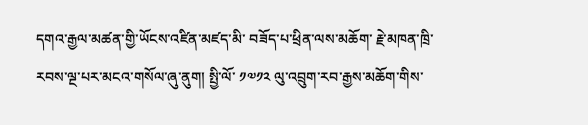དགའ་རྒྱལ་མཚན་གྱི་ཡོངས་འཛིན་མཛད་མི་ བཟོད་པ་ཕྲིན་ལས་མཆོག་ རྗེ་མཁན་ཁྲི་རབས་ལྔ་པར་མངའ་གསོལ་ཞུ་ནུག། སྤྱི་ལོ་ ༡༧༡༢ ལུ་འབྲུག་རབ་རྒྱས་མཆོག་གིས་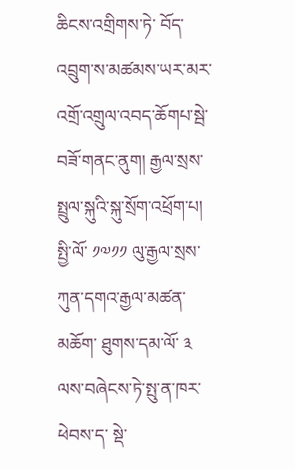ཆིངས་འགྲིགས་ཏེ་ བོད་འབྲུག་ས་མཚམས་ཡར་མར་འགྲོ་འགྲུལ་འབད་ཆོགཔ་སྦེ་བཟོ་གནང་ནུག། རྒྱལ་སྲས་སྤྲུལ་སྐུའི་སྐུ་སྲོག་འཕྲོག་པ། སྤྱི་ལོ་ ༡༧༡༡ ལུ་རྒྱལ་སྲས་ཀུན་དགའ་རྒྱལ་མཚན་མཆོག་ ཐུགས་དམ་ལོ་ ༣ ལས་བཞེངས་ཏེ་སྤུ་ན་ཁར་ཕེབས་ད་ སྡེ་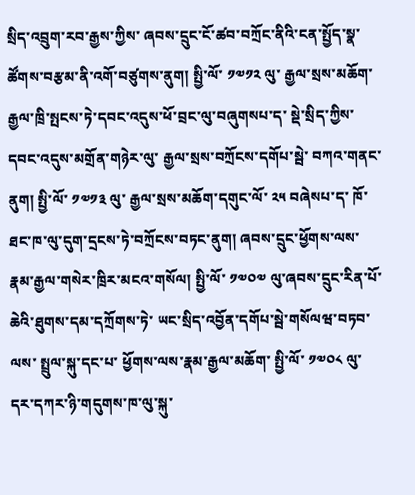སྲིད་འབྲུག་རབ་རྒྱས་ཀྱིས་ ཞབས་དྲུང་ངོ་ཚབ་བཀྲོང་ནིའི་ངན་སྤྱོད་སྣ་ཚོགས་བརྩམ་ནི་འགོ་བཙུགས་ནུག། སྤྱི་ལོ་ ༡༧༡༢ ལུ་ རྒྱལ་སྲས་མཆོག་རྒྱལ་ཁྲི་སྤངས་ཏེ་དབང་འདུས་ཕོ་བྲང་ལུ་བཞུགསཔ་ད་ སྡེ་སྲིད་ཀྱིས་དབང་འདུས་མགྲོན་གཉེར་ལུ་ རྒྱལ་སྲས་བཀྲོངས་དགོཔ་སྦེ་ བཀའ་གནང་ནུག། སྤྱི་ལོ་ ༡༧༡༣ ལུ་ རྒྱལ་སྲས་མཆོག་དགུང་ལོ་ ༢༥ བཞེསཔ་ད་ ཁོ་ཐང་ཁ་ལུ་དུག་དྲངས་ཏེ་བཀྲོངས་བཏང་ནུག། ཞབས་དྲུང་ཕྱོགས་ལས་རྣམ་རྒྱལ་གསེར་ཁྲིར་མངའ་གསོལ། སྤྱི་ལོ་ ༡༧༠༧ ལུ་ཞབས་དྲུང་རིན་པོ་ཆེའི་ཐུགས་དམ་དཀྲོགས་ཏེ་ ཡང་སྲིད་འབྱོན་དགོཔ་སྦེ་གསོལཝ་བཏབ་ལས་ སྤྲུལ་སྐུ་དང་པ་ ཕྱོགས་ལས་རྣམ་རྒྱལ་མཆོག་ སྤྱི་ལོ་ ༡༧༠༨ ལུ་དར་དཀར་ཉི་གདུགས་ཁ་ལུ་སྐུ་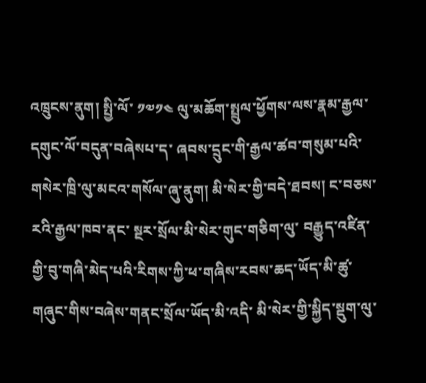འཁྲུངས་ནུག། སྤྱི་ལོ་ ༡༧༡༤ ལུ་མཆོག་སྤྲུལ་ཕྱོགས་ལས་རྣམ་རྒྱལ་ དགུང་ལོ་བདུན་བཞེསཔ་ད་ ཞབས་དྲུང་གི་རྒྱལ་ཚབ་གསུམ་པའི་གསེར་ཁྲི་ལུ་མངའ་གསོལ་ཞུ་ནུག། མི་སེར་གྱི་བདེ་ཐབས། ང་བཅས་རའི་རྒྱལ་ཁབ་ནང་ སྔར་སྲོལ་མི་སེར་གུང་གཅིག་ལུ་ བརྒྱུད་འཛིན་གྱི་བུ་གཞི་མེད་པའི་རིགས་ཀྱི་ཕ་གཞིས་རབས་ཆད་ཡོད་མི་ཚུ་ གཞུང་གིས་བཞེས་གནང་སྲོལ་ཡོད་མི་འདི་ མི་སེར་གྱི་སྐྱིད་སྡུག་ལུ་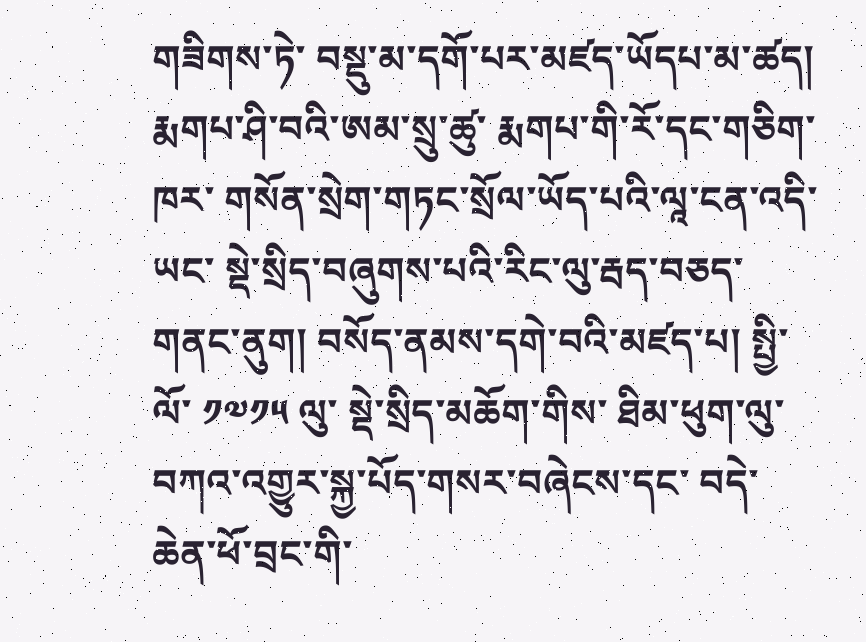གཟིགས་ཏེ་ བསྡུ་མ་དགོ་པར་མཛད་ཡོདཔ་མ་ཚད། རྨགཔ་ཤི་བའི་ཨམ་སྲུ་ཚུ་ རྨགཔ་གི་རོ་དང་གཅིག་ཁར་ གསོན་སྲེག་གཏང་སྲོལ་ཡོད་པའི་ལཱ་ངན་འདི་ཡང་ སྡེ་སྲིད་བཞུགས་པའི་རིང་ལུ་རྦད་བཅད་གནང་ནུག། བསོད་ནམས་དགེ་བའི་མཛད་པ། སྤྱི་ལོ་ ༡༧༡༥ ལུ་ སྡེ་སྲིད་མཆོག་གིས་ ཐིམ་ཕུག་ལུ་བཀའ་འགྱུར་སྐྱ་པོད་གསར་བཞེངས་དང་ བདེ་ཆེན་ཕོ་བྲང་གི་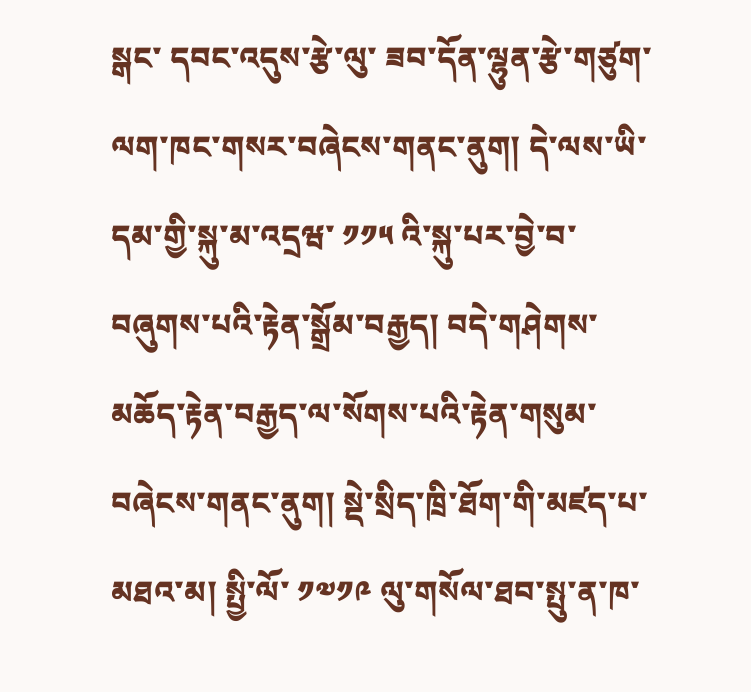སྒང་ དབང་འདུས་རྩེ་ལུ་ ཟབ་དོན་ལྷུན་རྩེ་གཙུག་ལག་ཁང་གསར་བཞེངས་གནང་ནུག། དེ་ལས་ཡི་དམ་གྱི་སྐུ་མ་འདྲཝ་ ༡༡༥ འི་སྐུ་པར་བྱེ་བ་བཞུགས་པའི་རྟེན་སྒྲོམ་བརྒྱད། བདེ་གཤེགས་མཆོད་རྟེན་བརྒྱད་ལ་སོགས་པའི་རྟེན་གསུམ་བཞེངས་གནང་ནུག། སྡེ་སྲིད་ཁྲི་ཐོག་གི་མཛད་པ་མཐའ་མ། སྤྱི་ལོ་ ༡༧༡༩ ལུ་གསོལ་ཐབ་སྤུ་ན་ཁ་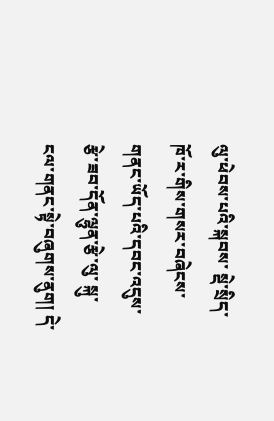ལུ་ཕེབས་པའི་སྐབས་ སྡེ་སྲིད་ཁོ་ར་གིས་གསར་བཞེངས་གནང་ཡོད་པའི་དབང་འདུས་རྩེ་ཟབ་དོན་ལྷུན་རྩེ་ལུ་ སྐུ་ངལ་གནང་སྟེ་བཞུགས་ནུག། དེ་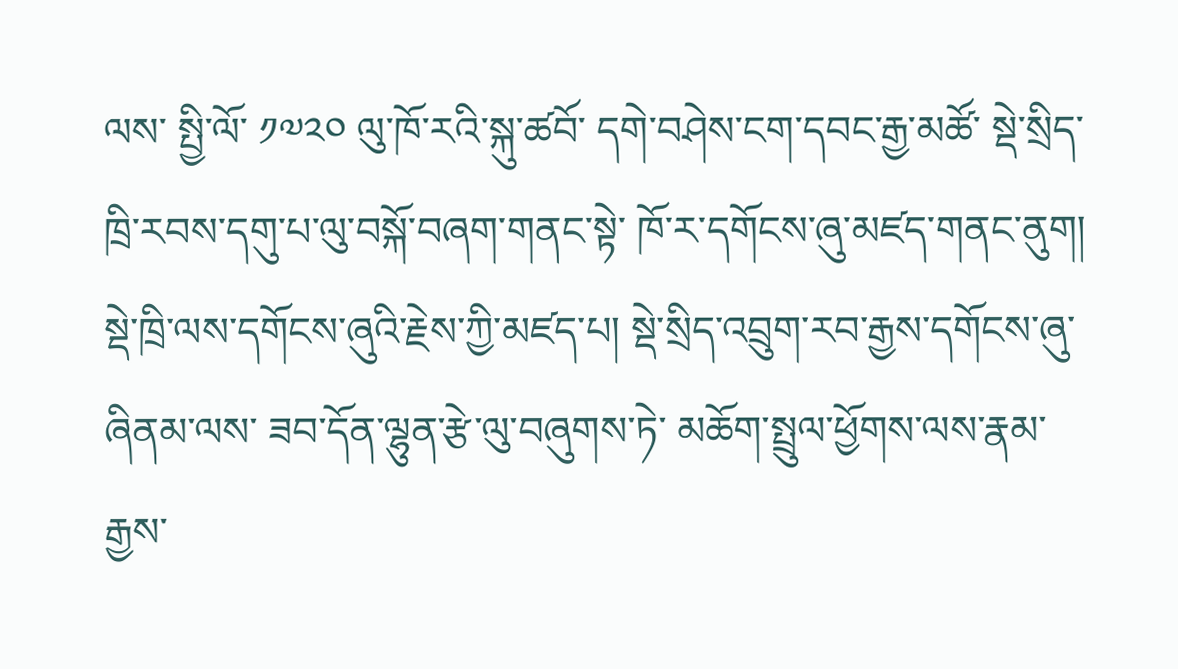ལས་ སྤྱི་ལོ་ ༡༧༢༠ ལུ་ཁོ་རའི་སྐུ་ཚབོ་ དགེ་བཤེས་ངག་དབང་རྒྱ་མཚོ་ སྡེ་སྲིད་ཁྲི་རབས་དགུ་པ་ལུ་བསྐོ་བཞག་གནང་སྟེ་ ཁོ་ར་དགོངས་ཞུ་མཛད་གནང་ནུག། སྡེ་ཁྲི་ལས་དགོངས་ཞུའི་རྗེས་ཀྱི་མཛད་པ། སྡེ་སྲིད་འབྲུག་རབ་རྒྱས་དགོངས་ཞུ་ཞིནམ་ལས་ ཟབ་དོན་ལྷུན་རྩེ་ལུ་བཞུགས་ཏེ་ མཆོག་སྤྲུལ་ཕྱོགས་ལས་རྣམ་རྒྱས་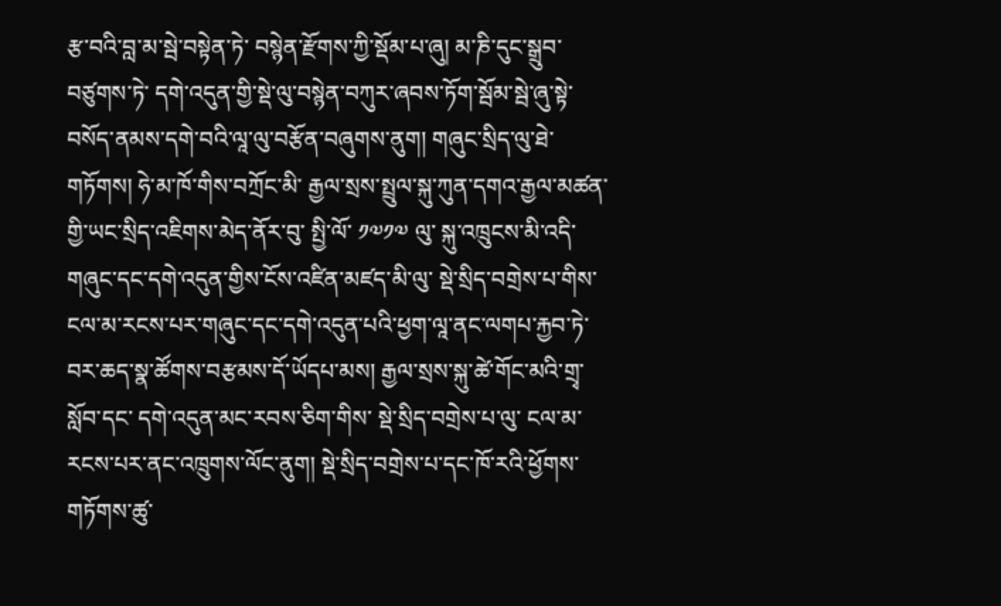རྩ་བའི་བླ་མ་སྦེ་བསྟེན་ཏེ་ བསྙེན་རྫོགས་ཀྱི་སྡོམ་པ་ཞུ། མ་ཎི་དུང་སྒྲུབ་བཙུགས་ཏེ་ དགེ་འདུན་གྱི་སྡེ་ལུ་བསྙེན་བཀུར་ཞབས་ཏོག་སྦོམ་སྦེ་ཞུ་སྟེ་ བསོད་ནམས་དགེ་བའི་ལཱ་ལུ་བརྩོན་བཞུགས་ནུག། གཞུང་སྲིད་ལུ་ཐེ་གཏོགས། ཧེ་མ་ཁོ་གིས་བཀྲོང་མི་ རྒྱལ་སྲས་སྤྲུལ་སྐུ་ཀུན་དགའ་རྒྱལ་མཚན་གྱི་ཡང་སྲིད་འཇིགས་མེད་ནོར་བུ་ སྤྱི་ལོ་ ༡༧༡༧ ལུ་ སྐུ་འཁྲུངས་མི་འདི་གཞུང་དང་དགེ་འདུན་གྱིས་ངོས་འཛིན་མཛད་མི་ལུ་ སྡེ་སྲིད་བགྲེས་པ་གིས་ ངལ་མ་རངས་པར་གཞུང་དང་དགེ་འདུན་པའི་ཕྱག་ལཱ་ནང་ལགཔ་རྐྱབ་ཏེ་ བར་ཆད་སྣ་ཚོགས་བརྩམས་དོ་ཡོདཔ་མས། རྒྱལ་སྲས་སྐུ་ཚེ་གོང་མའི་གྲྭ་སློབ་དང་ དགེ་འདུན་མང་རབས་ཅིག་གིས་ སྡེ་སྲིད་བགྲེས་པ་ལུ་ ངལ་མ་རངས་པར་ནང་འཁྲུགས་ལོང་ནུག། སྡེ་སྲིད་བགྲེས་པ་དང་ཁོ་རའི་ཕྱོགས་གཏོགས་ཚུ་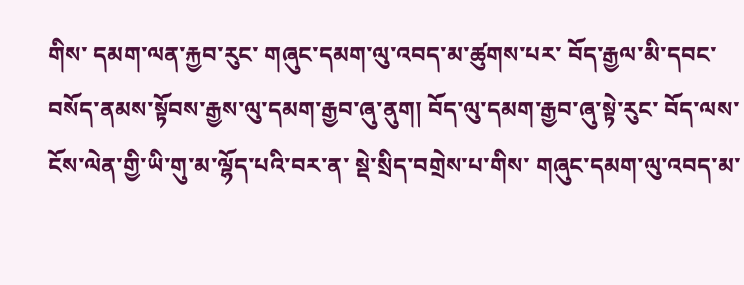གིས་ དམག་ལན་རྐྱབ་རུང་ གཞུང་དམག་ལུ་འབད་མ་ཚུགས་པར་ བོད་རྒྱལ་མི་དབང་བསོད་ནམས་སྟོབས་རྒྱས་ལུ་དམག་རྒྱབ་ཞུ་ནུག། བོད་ལུ་དམག་རྒྱབ་ཞུ་སྟེ་རུང་ བོད་ལས་ངོས་ལེན་གྱི་ཡི་གུ་མ་ལྷོད་པའི་བར་ན་ སྡེ་སྲིད་བགྲེས་པ་གིས་ གཞུང་དམག་ལུ་འབད་མ་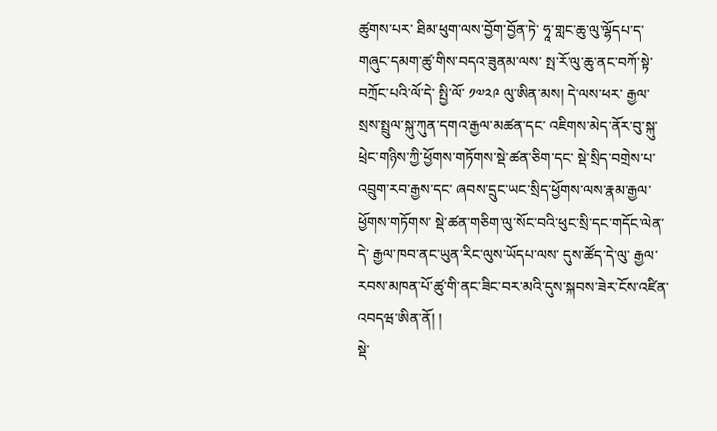ཚུགས་པར་ ཐིམ་ཕུག་ལས་བྱོག་བྱོན་ཏེ་ ཧཱ་གླང་ཆུ་ལུ་ལྷོདཔ་ད་ གཞུང་དམག་ཚུ་གིས་བདའ་ཟུནམ་ལས་ སྤ་རོ་ལུ་ཆུ་ནང་བཀོ་སྟེ་བཀྲོང་པའི་ལོ་དེ་ སྤྱི་ལོ་ ༡༧༢༩ ལུ་ཨིན་མས། དེ་ལས་ཕར་ རྒྱལ་སྲས་སྤྲུལ་སྐུ་ཀུན་དགའ་རྒྱལ་མཚན་དང་ འཇིགས་མེད་ནོར་བུ་སྐུ་ཕྲེང་གཉིས་ཀྱི་ཕྱོགས་གཏོགས་སྡེ་ཚན་ཅིག་དང་ སྡེ་སྲིད་བགྲེས་པ་འབྲུག་རབ་རྒྱས་དང་ ཞབས་དྲུང་ཡང་སྲིད་ཕྱོགས་ལས་རྣམ་རྒྱལ་ཕྱོགས་གཏོགས་ སྡེ་ཚན་གཅིག་ལུ་སོང་བའི་ཕུང་སྲི་དང་གདོང་ལེན་དེ་ རྒྱལ་ཁབ་ནང་ཡུན་རིང་ལུས་ཡོདཔ་ལས་ དུས་ཚོད་དེ་ལུ་ རྒྱལ་རབས་མཁན་པོ་ཚུ་གི་ནང་ཟིང་བར་མའི་དུས་སྐབས་ཟེར་ངོས་འཛིན་འབདཝ་ཨིན་ནོ། །
སྡེ་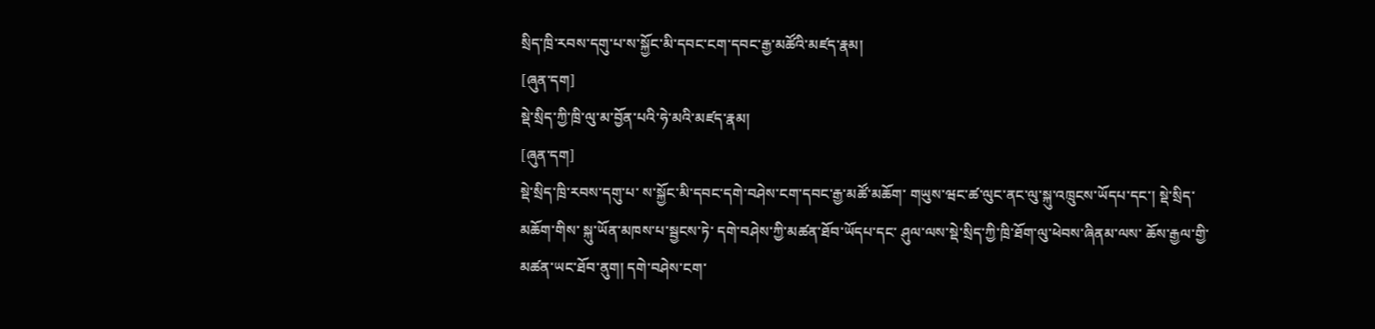སྲིད་ཁྲི་རབས་དགུ་པ་ས་སྐྱོང་མི་དབང་ངག་དབང་རྒྱ་མཚོའི་མཛད་རྣམ།
[ཞུན་དག]
སྡེ་སྲིད་ཀྱི་ཁྲི་ལུ་མ་བྱོན་པའི་ཧེ་མའི་མཛད་རྣམ།
[ཞུན་དག]
སྡེ་སྲིད་ཁྲི་རབས་དགུ་པ་ ས་སྐྱོང་མི་དབང་དགེ་བཤེས་ངག་དབང་རྒྱ་མཚོ་མཆོག་ གཡུས་ཝང་ཚ་ལུང་ནང་ལུ་སྐུ་འཁྲུངས་ཡོདཔ་དང་། སྡེ་སྲིད་མཆོག་གིས་ སྐུ་ཡོན་མཁས་པ་སྦྱངས་ཏེ་ དགེ་བཤེས་ཀྱི་མཚན་ཐོབ་ཡོདཔ་དང་ ཤུལ་ལས་སྡེ་སྲིད་ཀྱི་ཁྲི་ཐོག་ལུ་ཕེབས་ཞིནམ་ལས་ ཆོས་རྒྱལ་གྱི་མཚན་ཡང་ཐོབ་ནུག། དགེ་བཤེས་ངག་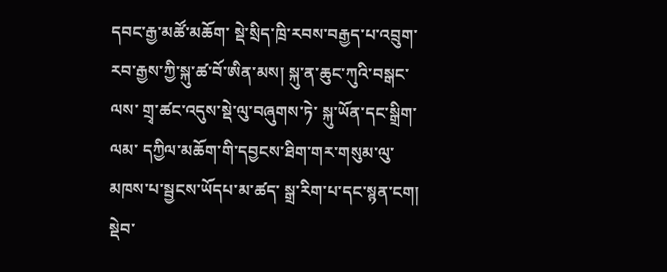དབང་རྒྱ་མཚོ་མཆོག་ སྡེ་སྲིད་ཁྲི་རབས་བརྒྱད་པ་འབྲུག་རབ་རྒྱས་ཀྱི་སྐུ་ཚ་བོ་ཨིན་མས། སྐུ་ན་ཆུང་ཀུའི་བསྒང་ལས་ གྲྭ་ཚང་འདུས་སྡེ་ལུ་བཞུགས་ཏེ་ སྐུ་ཡོན་དང་སྒྲིག་ལམ་ དཀྱིལ་མཆོག་གི་དབྱངས་ཐིག་གར་གསུམ་ལུ་མཁས་པ་སྦྱངས་ཡོདཔ་མ་ཚད་ སྒྲ་རིག་པ་དང་སྙན་ངག། སྡེབ་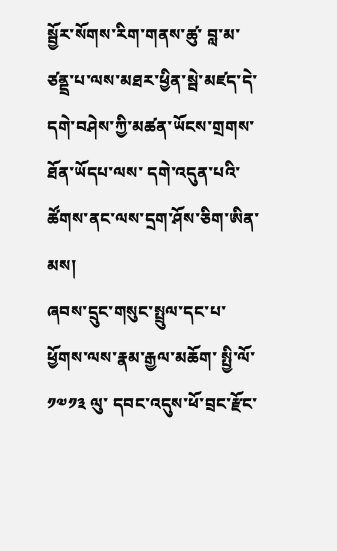སྦྱོར་སོགས་རིག་གནས་ཚུ་ བླ་མ་ཙནྡྲ་པ་ལས་མཐར་ཕྱིན་སྦེ་མཛད་དེ་ དགེ་བཤེས་ཀྱི་མཚན་ཡོངས་གྲགས་ཐོན་ཡོདཔ་ལས་ དགེ་འདུན་པའི་ཚོགས་ནང་ལས་དྲག་ཤོས་ཅིག་ཨིན་མས།
ཞབས་དྲུང་གསུང་སྤྲུལ་དང་པ་ ཕྱོགས་ལས་རྣམ་རྒྱལ་མཆོག་ སྤྱི་ལོ་ ༡༧༡༣ ལུ་ དབང་འདུས་ཕོ་བྲང་རྫོང་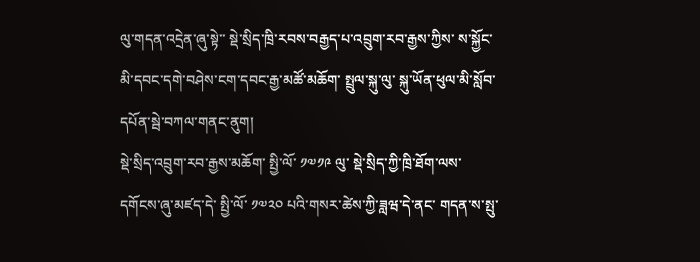ལུ་གདན་འདྲེན་ཞུ་སྟེ་་ སྡེ་སྲིད་ཁྲི་རབས་བརྒྱད་པ་འབྲུག་རབ་རྒྱས་ཀྱིས་ ས་སྐྱོང་མི་དབང་དགེ་བཤེས་ངག་དབང་རྒྱ་མཚོ་མཆོག་ སྤྲུལ་སྐུ་ལུ་ སྐུ་ཡོན་ཕུལ་མི་སློབ་དཔོན་སྦེ་བཀལ་གནང་ནུག།
སྡེ་སྲིད་འབྲུག་རབ་རྒྱས་མཆོག་ སྤྱི་ལོ་ ༡༧༡༩ ལུ་ སྡེ་སྲིད་ཀྱི་ཁྲི་ཐོག་ལས་དགོངས་ཞུ་མཛད་དེ་ སྤྱི་ལོ་ ༡༧༢༠ པའི་གསར་ཚེས་ཀྱི་ཟླཝ་དེ་ནང་ གདན་ས་སྤུ་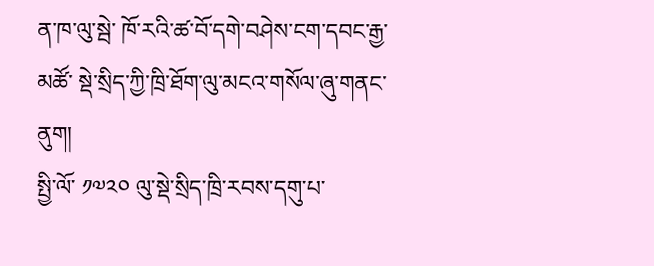ན་ཁ་ལུ་སྦེ་ ཁོ་རའི་ཚ་བོ་དགེ་བཤེས་ངག་དབང་རྒྱ་མཚོ་ སྡེ་སྲིད་ཀྱི་ཁྲི་ཐོག་ལུ་མངའ་གསོལ་ཞུ་གནང་ནུག།
སྤྱི་ལོ་ ༡༧༢༠ ལུ་སྡེ་སྲིད་ཁྲི་རབས་དགུ་པ་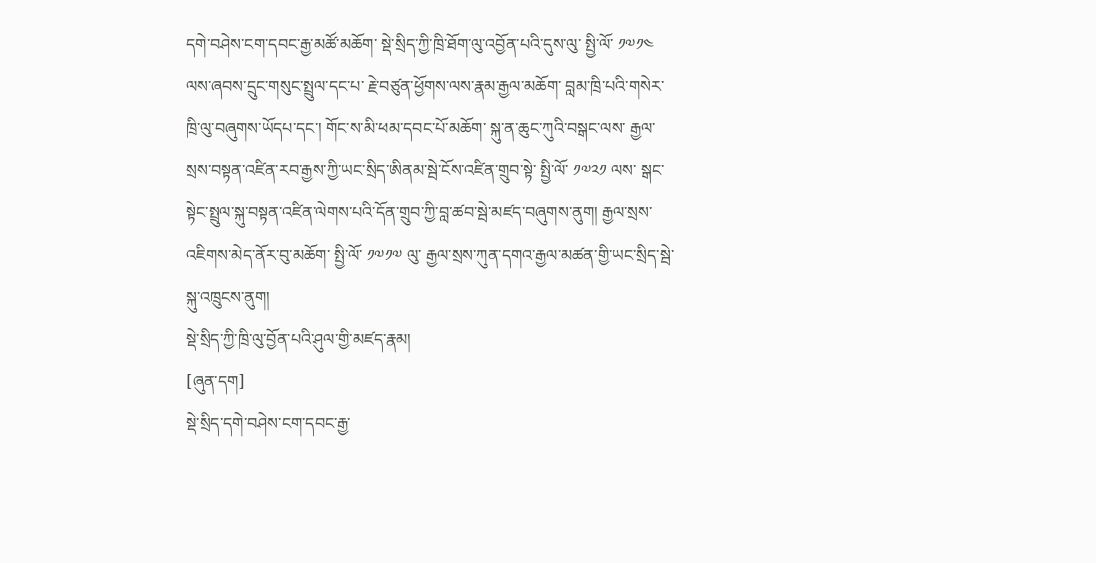དགེ་བཤེས་ངག་དབང་རྒྱ་མཚོ་མཆོག་ སྡེ་སྲིད་ཀྱི་ཁྲི་ཐོག་ལུ་འབྱོན་པའི་དུས་ལུ་ སྤྱི་ལོ་ ༡༧༡༤ ལས་ཞབས་དྲུང་གསུང་སྤྲུལ་དང་པ་ རྗེ་བཙུན་ཕྱོགས་ལས་རྣམ་རྒྱལ་མཆོག་ བླམ་ཁྲི་པའི་གསེར་ཁྲི་ལུ་བཞུགས་ཡོདཔ་དང་། གོང་ས་མི་ཕམ་དབང་པོ་མཆོག་ སྐུ་ན་ཆུང་ཀུའི་བསྒང་ལས་ རྒྱལ་སྲས་བསྟན་འཛིན་རབ་རྒྱས་ཀྱི་ཡང་སྲིད་ཨིནམ་སྦེ་ངོས་འཛིན་གྲུབ་སྟེ་ སྤྱི་ལོ་ ༡༧༢༡ ལས་ སྒང་སྟེང་སྤྲུལ་སྐུ་བསྟན་འཛིན་ལེགས་པའི་དོན་གྲུབ་ཀྱི་བླ་ཚབ་སྦེ་མཛད་བཞུགས་ནུག། རྒྱལ་སྲས་འཇིགས་མེད་ནོར་བུ་མཆོག་ སྤྱི་ལོ་ ༡༧༡༧ ལུ་ རྒྱལ་སྲས་ཀུན་དགའ་རྒྱལ་མཚན་གྱི་ཡང་སྲིད་སྦེ་སྐུ་འཁྲུངས་ནུག།
སྡེ་སྲིད་ཀྱི་ཁྲི་ལུ་བྱོན་པའི་ཤུལ་གྱི་མཛད་རྣམ།
[ཞུན་དག]
སྡེ་སྲིད་དགེ་བཤེས་ངག་དབང་རྒྱ་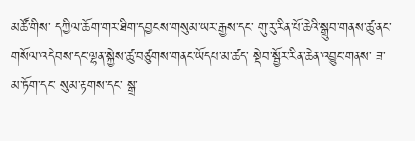མཚོ་གིས་ དཀྱིལ་ཆོག་གར་ཐིག་དབྱངས་གསུམ་ཡར་རྒྱས་དང་ གུ་རུ་རིན་པོ་ཆེའི་སྒྲུབ་གནས་ཚུ་ནང་ གསོལ་འདེབས་དང་ལྷན་སྐྱེས་ཚུ་བཙུགས་གནང་ཡོདཔ་མ་ཚད་ སྡེབ་སྦྱོར་རིན་ཆེན་འབྱུང་གནས་ ཟ་མ་ཏོག་དང་ སུམ་རྟགས་དང་ སྒྲ་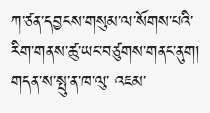ཀ་ཙན་དབྱངས་གསུམ་ལ་སོགས་པའི་རིག་གནས་ཚུ་ཡང་བཙུགས་གནང་ནུག།
གདན་ས་སྤུ་ན་ཁ་ལུ་ འཇམ་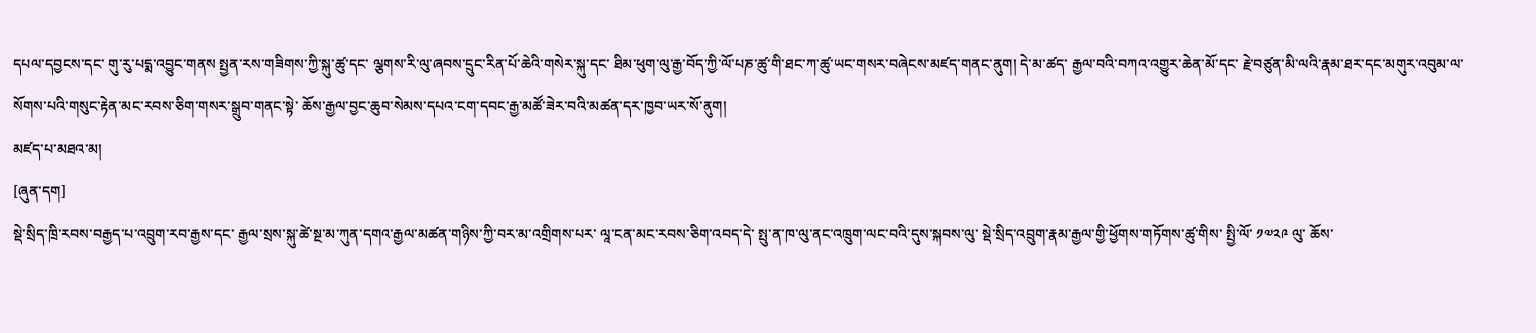དཔལ་དབྱངས་དང་ གུ་རུ་པདྨ་འབྱུང་གནས སྤྱན་རས་གཟིགས་ཀྱི་སྐུ་ཚུ་དང་ ལྕགས་རི་ལུ་ཞབས་དྲུང་རིན་པོ་ཆེའི་གསེར་སྐུ་དང་ ཐིམ་ཕུག་ལུ་རྒྱ་བོད་ཀྱི་ལོ་པཎ་ཚུ་གི་ཐང་ཀ་ཚུ་ཡང་གསར་བཞེངས་མཛད་གནང་ནུག། དེ་མ་ཚད་ རྒྱལ་བའི་བཀའ་འགྱུར་ཆེན་མོ་དང་ རྗེ་བཙུན་མི་ལའི་རྣམ་ཐར་དང་མགུར་འབུམ་ལ་སོགས་པའི་གསུང་རྟེན་མང་རབས་ཅིག་གསར་སྒྲུབ་གནང་སྟེ་ ཆོས་རྒྱལ་བྱང་ཆུབ་སེམས་དཔའ་ངག་དབང་རྒྱ་མཚོ་ཟེར་བའི་མཚན་དར་ཁྱབ་ཡར་སོ་ནུག།
མཛད་པ་མཐའ་མ།
[ཞུན་དག]
སྡེ་སྲིད་ཁྲི་རབས་བརྒྱད་པ་འབྲུག་རབ་རྒྱས་དང་ རྒྱལ་སྲས་སྐུ་ཚེ་སྔ་མ་ཀུན་དགའ་རྒྱལ་མཚན་གཉིས་ཀྱི་བར་མ་འགྲིགས་པར་ ལཱ་ངན་མང་རབས་ཅིག་འབད་དེ་ སྤུ་ན་ཁ་ལུ་ནང་འཁྲུག་ལང་བའི་དུས་སྐབས་ལུ་ སྡེ་སྲིད་འབྲུག་རྣམ་རྒྱལ་གྱི་ཕྱོགས་གཏོགས་ཚུ་གིས་ སྤྱི་ལོ་ ༡༧༢༩ ལུ་ ཆོས་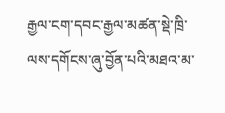རྒྱལ་ངག་དབང་རྒྱལ་མཚན་སྡེ་ཁྲི་ལས་དགོངས་ཞུ་བྱོན་པའི་མཐའ་མ་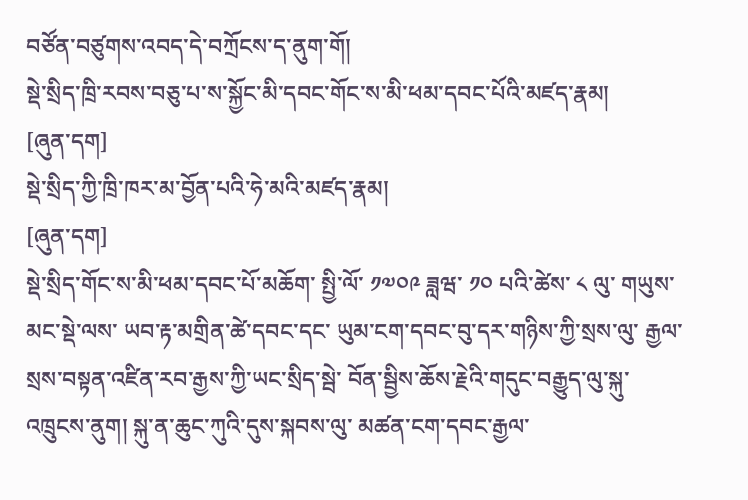བཙོན་བཙུགས་འབད་དེ་བཀྲོངས་ད་ནུག་གོ།
སྡེ་སྲིད་ཁྲི་རབས་བཅུ་པ་ས་སྐྱོང་མི་དབང་གོང་ས་མི་ཕམ་དབང་པོའི་མཛད་རྣམ།
[ཞུན་དག]
སྡེ་སྲིད་ཀྱི་ཁྲི་ཁར་མ་བྱོན་པའི་ཧེ་མའི་མཛད་རྣམ།
[ཞུན་དག]
སྡེ་སྲིད་གོང་ས་མི་ཕམ་དབང་པོ་མཆོག་ སྤྱི་ལོ་ ༡༧༠༩ ཟླཝ་ ༡༠ པའི་ཚེས་ ༨ ལུ་ གཡུས་མང་སྡེ་ལས་ ཡབ་རྟ་མགྲིན་ཚེ་དབང་དང་ ཡུམ་ངག་དབང་བུ་དར་གཉིས་ཀྱི་སྲས་ལུ་ རྒྱལ་སྲས་བསྟན་འཛིན་རབ་རྒྱས་ཀྱི་ཡང་སྲིད་སྦེ་ བོན་སྦྱིས་ཆོས་རྗེའི་གདུང་བརྒྱུད་ལུ་སྐུ་འཁྲུངས་ནུག། སྐུ་ན་ཆུང་ཀུའི་དུས་སྐབས་ལུ་ མཚན་ངག་དབང་རྒྱལ་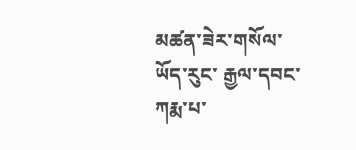མཚན་ཟེར་གསོལ་ཡོད་རུང་ རྒྱལ་དབང་ཀརྨ་པ་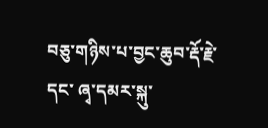བཅུ་གཉིས་པ་བྱང་ཆུབ་རྡོ་རྗེ་དང་ ཞྭ་དམར་སྐུ་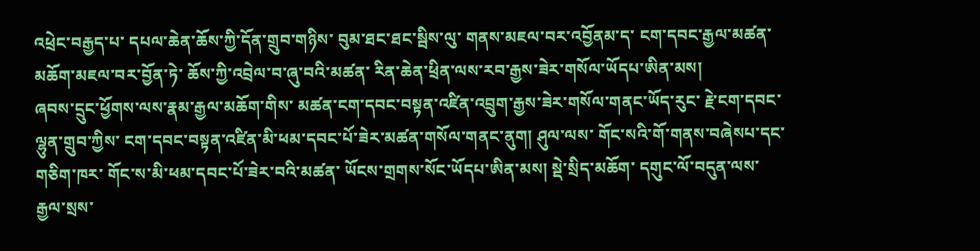འཕྲེང་བརྒྱད་པ་ དཔལ་ཆེན་ཆོས་ཀྱི་དོན་གྲུབ་གཉིས་ བུམ་ཐང་ཐང་སྦིས་ལུ་ གནས་མཇལ་བར་འབྱོནམ་ད་ ངག་དབང་རྒྱལ་མཚན་མཆོག་མཇལ་བར་བྱོན་ཏེ་ ཆོས་ཀྱི་འབྲེལ་བ་ཞུ་བའི་མཚན་ རིན་ཆེན་ཕྲིན་ལས་རབ་རྒྱས་ཟེར་གསོལ་ཡོདཔ་ཨིན་མས།
ཞབས་དྲུང་ཕྱོགས་ལས་རྣམ་རྒྱལ་མཆོག་གིས་ མཚན་ངག་དབང་བསྟན་འཛིན་འབྲུག་རྒྱས་ཟེར་གསོལ་གནང་ཡོད་རུང་ རྗེ་ངག་དབང་ལྷུན་གྲུབ་ཀྱིས་ ངག་དབང་བསྟན་འཛིན་མི་ཕམ་དབང་པོ་ཟེར་མཚན་གསོལ་གནང་ནུག། ཤུལ་ལས་ གོང་སའི་གོ་གནས་བཞེསཔ་དང་གཅིག་ཁར་ གོང་ས་མི་ཕམ་དབང་པོ་ཟེར་བའི་མཚན་ ཡོངས་གྲགས་སོང་ཡོདཔ་ཨིན་མས། སྡེ་སྲིད་མཆོག་ དགུང་ལོ་བདུན་ལས་ རྒྱལ་སྲས་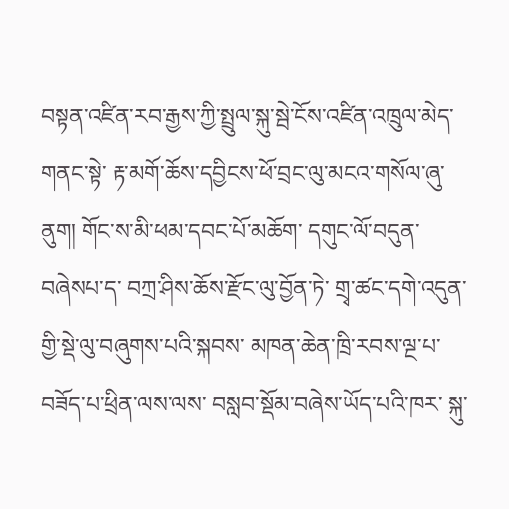བསྟན་འཛིན་རབ་རྒྱས་ཀྱི་སྤྲུལ་སྐུ་སྦེ་ངོས་འཛིན་འཁྲུལ་མེད་གནང་སྟེ་ རྟ་མགོ་ཆོས་དབྱིངས་ཕོ་བྲང་ལུ་མངའ་གསོལ་ཞུ་ནུག། གོང་ས་མི་ཕམ་དབང་པོ་མཆོག་ དགུང་ལོ་བདུན་བཞེསཔ་ད་ བཀྲ་ཤིས་ཆོས་རྫོང་ལུ་བྱོན་ཏེ་ གྲྭ་ཚང་དགེ་འདུན་གྱི་སྡེ་ལུ་བཞུགས་པའི་སྐབས་ མཁན་ཆེན་ཁྲི་རབས་ལྔ་པ་ བཟོད་པ་ཕྲིན་ལས་ལས་ བསླབ་སྡོམ་བཞེས་ཡོད་པའི་ཁར་ སྐུ་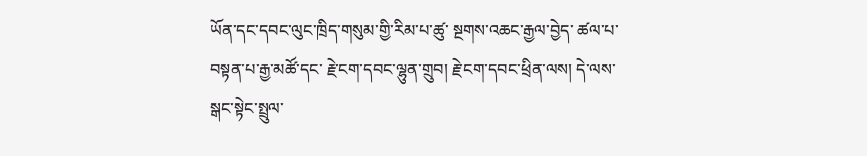ཡོན་དང་དབང་ལུང་ཁྲིད་གསུམ་གྱི་རིམ་པ་ཚུ་ སྔགས་འཆང་རྒྱལ་བྱེད་ ཚལ་པ་བསྟན་པ་རྒྱ་མཚོ་དང་ རྗེ་ངག་དབང་ལྷུན་གྲུབ། རྗེ་ངག་དབང་ཕྲིན་ལས། དེ་ལས་ སྒང་སྟེང་སྤྲུལ་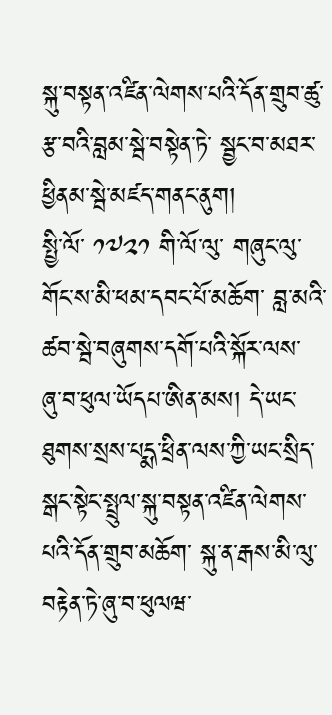སྐུ་བསྟན་འཛིན་ལེགས་པའི་དོན་གྲུབ་ཚུ་ རྩ་བའི་བླམ་སྦེ་བསྟེན་ཏེ་ སྦྱང་བ་མཐར་ཕྱིནམ་སྦེ་མཛད་གནང་ནུག།
སྤྱི་ལོ་ ༡༧༢༡ གི་ལོ་ལུ་ གཞུང་ལུ་གོང་ས་མི་ཕམ་དབང་པོ་མཆོག་ བླ་མའི་ཚབ་སྦེ་བཞུགས་དགོ་པའི་སྐོར་ལས་ ཞུ་བ་ཕུལ་ཡོདཔ་ཨིན་མས། དེ་ཡང་ ཐུགས་སྲས་པདྨ་ཕྲིན་ལས་ཀྱི་ཡང་སྲིད་ སྒང་སྟེང་སྤྲུལ་སྐུ་བསྟན་འཛིན་ལེགས་པའི་དོན་གྲུབ་མཆོག་ སྐུ་ན་རྒས་མི་ལུ་བརྟེན་ཏེ་ཞུ་བ་ཕུལཝ་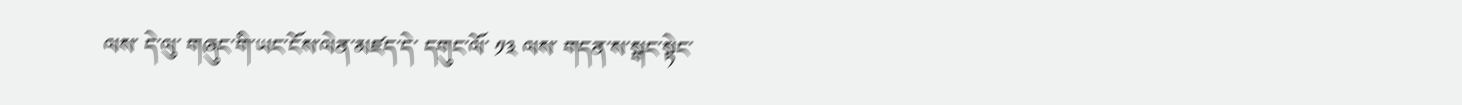ལས་ དེ་ལུ་ གཞུང་གི་ཡང་ངོས་ལེན་མཛད་དེ་ དགུང་ལོ་ ༡༣ ལས་ གདན་ས་སྒང་སྟེང་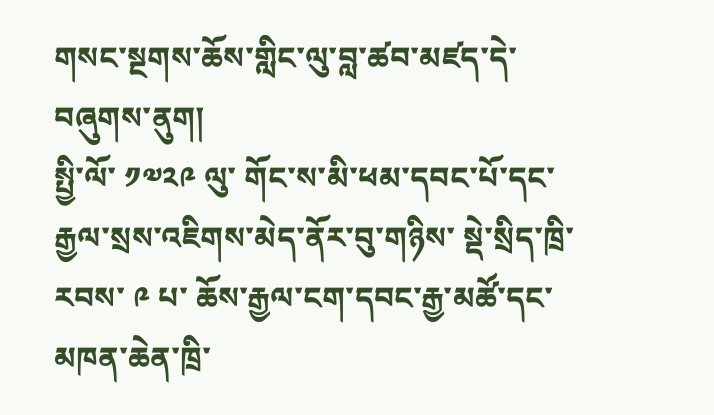གསང་སྔགས་ཆོས་གླིང་ལུ་བླ་ཚབ་མཛད་དེ་བཞུགས་ནུག།
སྤྱི་ལོ་ ༡༧༢༩ ལུ་ གོང་ས་མི་ཕམ་དབང་པོ་དང་ རྒྱལ་སྲས་འཇིགས་མེད་ནོར་བུ་གཉིས་ སྡེ་སྲིད་ཁྲི་རབས་ ༩ པ་ ཆོས་རྒྱལ་ངག་དབང་རྒྱ་མཚོ་དང་ མཁན་ཆེན་ཁྲི་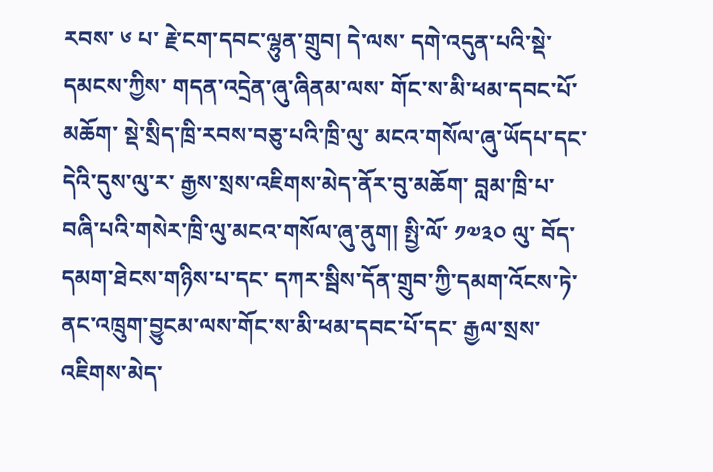རབས་ ༦ པ་ རྗེ་ངག་དབང་ལྷུན་གྲུབ། དེ་ལས་ དགེ་འདུན་པའི་སྡེ་དམངས་ཀྱིས་ གདན་འདྲེན་ཞུ་ཞིནམ་ལས་ གོང་ས་མི་ཕམ་དབང་པོ་མཆོག་ སྡེ་སྲིད་ཁྲི་རབས་བཅུ་པའི་ཁྲི་ལུ་ མངའ་གསོལ་ཞུ་ཡོདཔ་དང་ དེའི་དུས་ལུ་ར་ རྒྱས་སྲས་འཇིགས་མེད་ནོར་བུ་མཆོག་ བླམ་ཁྲི་པ་བཞི་པའི་གསེར་ཁྲི་ལུ་མངའ་གསོལ་ཞུ་ནུག། སྤྱི་ལོ་ ༡༧༣༠ ལུ་ བོད་དམག་ཐེངས་གཉིས་པ་དང་ དཀར་སྦིས་དོན་གྲུབ་ཀྱི་དམག་འོངས་ཏེ་ ནང་འཁྲུག་བྱུངམ་ལས་གོང་ས་མི་ཕམ་དབང་པོ་དང་ རྒྱལ་སྲས་འཇིགས་མེད་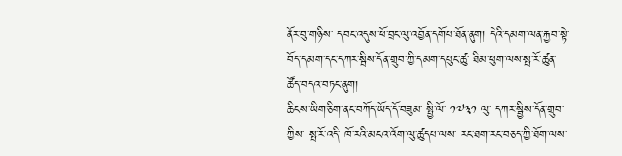ནོར་བུ་གཉིས་ དབང་འདུས་ཕོ་བྲང་ལུ་འབྱོན་དགོཔ་ཐོན་ནུག། དེའི་དམག་ལན་རྐྱབ་སྟེ་ བོད་དམག་དང་དཀར་སྦིས་དོན་གྲུབ་ཀྱི་དམག་དཔུང་ཚུ་ ཐིམ་ཕུག་ལས་སྤ་རོ་ཚུན་ཚོད་བདའ་བཏང་ནུག།
ཆིངས་ཡིག་ཅིག་ནང་བཀོད་ཡོད་དོ་བཟུམ་ སྤྱི་ལོ་ ༡༧༣༡ ལུ་ དཀར་སྦྱིས་དོན་གྲུབ་ཀྱིས་ སྤ་རོ་འདི་ ཁོ་རའི་མངའ་འོག་ལུ་ཚུདཔ་ལས་ རང་ཐག་རང་བཅད་ཀྱི་ཐོག་ལས་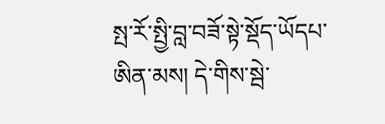སྤ་རོ་སྤྱི་བླ་བཟོ་སྟེ་སྡོད་ཡོདཔ་ཨིན་མས། དེ་གིས་སྦེ་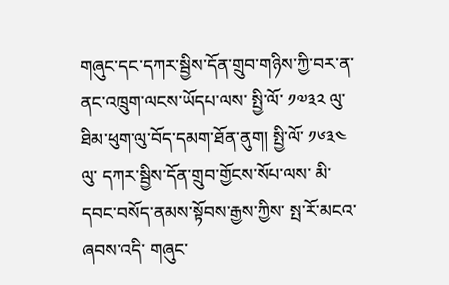གཞུང་དང་དཀར་སྦྱིས་དོན་གྲུབ་གཉིས་ཀྱི་བར་ན་ ནང་འཁྲུག་ལངས་ཡོདཔ་ལས་ སྤྱི་ལོ་ ༡༧༣༢ ལུ་ ཐིམ་ཕུག་ལུ་བོད་དམག་ཐོན་ནུག། སྤྱི་ལོ་ ༡༦༣༤ ལུ་ དཀར་སྦྱིས་དོན་གྲུབ་གྱོངས་སོཔ་ལས་ མི་དབང་བསོད་ནམས་སྟོབས་རྒྱས་ཀྱིས་ སྤ་རོ་མངའ་ཞབས་འདི་ གཞུང་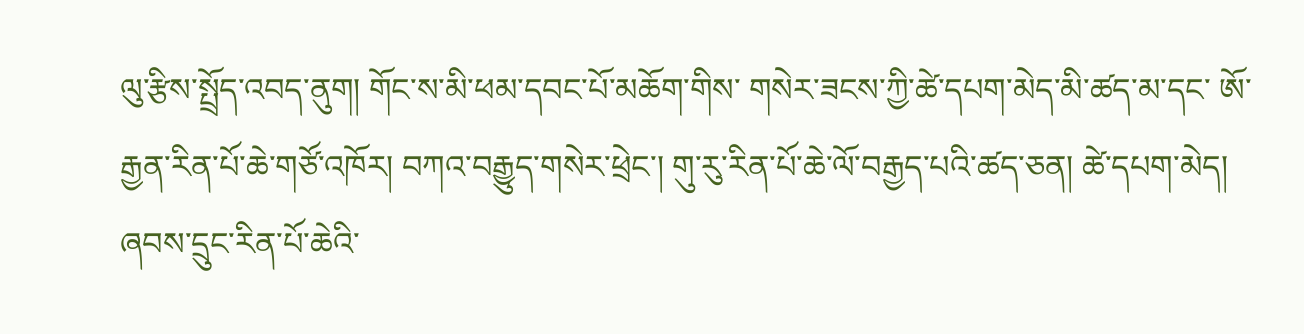ལུ་རྩིས་སྤྲོད་འབད་ནུག། གོང་ས་མི་ཕམ་དབང་པོ་མཆོག་གིས་ གསེར་ཟངས་ཀྱི་ཚེ་དཔག་མེད་མི་ཚད་མ་དང་ ཨོ་རྒྱན་རིན་པོ་ཆེ་གཙོ་འཁོར། བཀའ་བརྒྱུད་གསེར་ཕྲེང་། གུ་རུ་རིན་པོ་ཆེ་ལོ་བརྒྱད་པའི་ཚད་ཅན། ཚེ་དཔག་མེད། ཞབས་དྲུང་རིན་པོ་ཆེའི་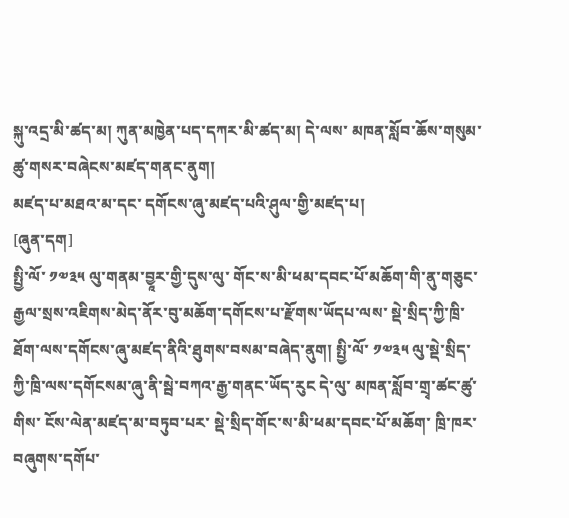སྐུ་འདྲ་མི་ཚད་མ། ཀུན་མཁྱེན་པད་དཀར་མི་ཚད་མ། དེ་ལས་ མཁན་སློབ་ཆོས་གསུམ་ཚུ་གསར་བཞེངས་མཛད་གནང་ནུག།
མཛད་པ་མཐའ་མ་དང་ དགོངས་ཞུ་མཛད་པའི་ཤུལ་གྱི་མཛད་པ།
[ཞུན་དག]
སྤྱི་ལོ་ ༡༧༣༥ ལུ་གནམ་བྱཱར་གྱི་དུས་ལུ་ གོང་ས་མི་ཕམ་དབང་པོ་མཆོག་གི་ནུ་གཅུང་ རྒྱལ་སྲས་འཇིགས་མེད་ནོར་བུ་མཆོག་དགོངས་པ་རྫོགས་ཡོདཔ་ལས་ སྡེ་སྲིད་ཀྱི་ཁྲི་ཐོག་ལས་དགོངས་ཞུ་མཛད་ནིའི་ཐུགས་བསམ་བཞེད་ནུག། སྤྱི་ལོ་ ༡༧༣༥ ལུ་སྡེ་སྲིད་ཀྱི་ཁྲི་ལས་དགོངསམ་ཞུ་ནི་སྦེ་བཀའ་རྒྱ་གནང་ཡོད་རུང དེ་ལུ་ མཁན་སློབ་གྲྭ་ཚང་ཚུ་གིས་ ངོས་ལེན་མཛད་མ་བཏུབ་པར་ སྡེ་སྲིད་གོང་ས་མི་ཕམ་དབང་པོ་མཆོག་ ཁྲི་ཁར་བཞུགས་དགོཔ་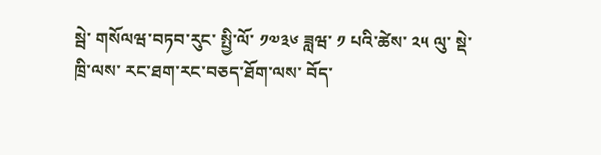སྦེ་ གསོལཝ་བཏབ་རུང་ སྤྱི་ལོ་ ༡༧༣༦ ཟླཝ་ ༡ པའི་ཚེས་ ༢༥ ལུ་ སྡེ་ཁྲི་ལས་ རང་ཐག་རང་བཅད་ཐོག་ལས་ བོད་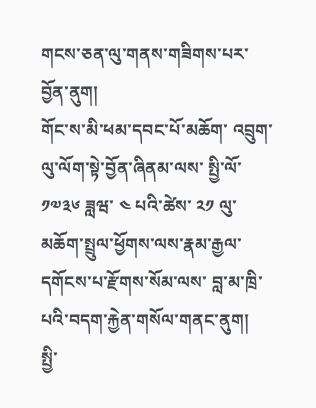གངས་ཅན་ལུ་གནས་གཟིགས་པར་བྱོན་ནུག།
གོང་ས་མི་ཕམ་དབང་པོ་མཆོག་ འབྲུག་ལུ་ལོག་སྟེ་བྱོན་ཞིནམ་ལས་ སྤྱི་ལོ་ ༡༧༣༦ ཟླཝ་ ༤ པའི་ཚེས་ ༢༡ ལུ་ མཆོག་སྤྲུལ་ཕྱོགས་ལས་རྣམ་རྒྱལ་དགོངས་པ་རྫོགས་སོམ་ལས་ བླ་མ་ཁྲི་པའི་བདག་རྐྱེན་གསོལ་གནང་ནུག།
སྤྱི་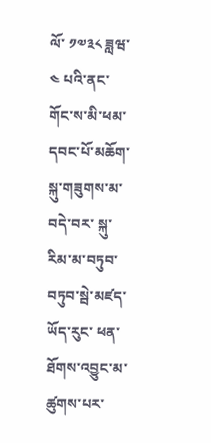ལོ་ ༡༧༣༨ ཟླཝ་ ༤ པའི་ནང་ གོང་ས་མི་ཕམ་དབང་པོ་མཆོག་ སྐུ་གཟུགས་མ་བདེ་བར་ སྐུ་རིམ་མ་བཏུབ་བཏུབ་སྦེ་མཛད་ཡོད་རུང་ ཕན་ཐོགས་འབྱུང་མ་ཚུགས་པར་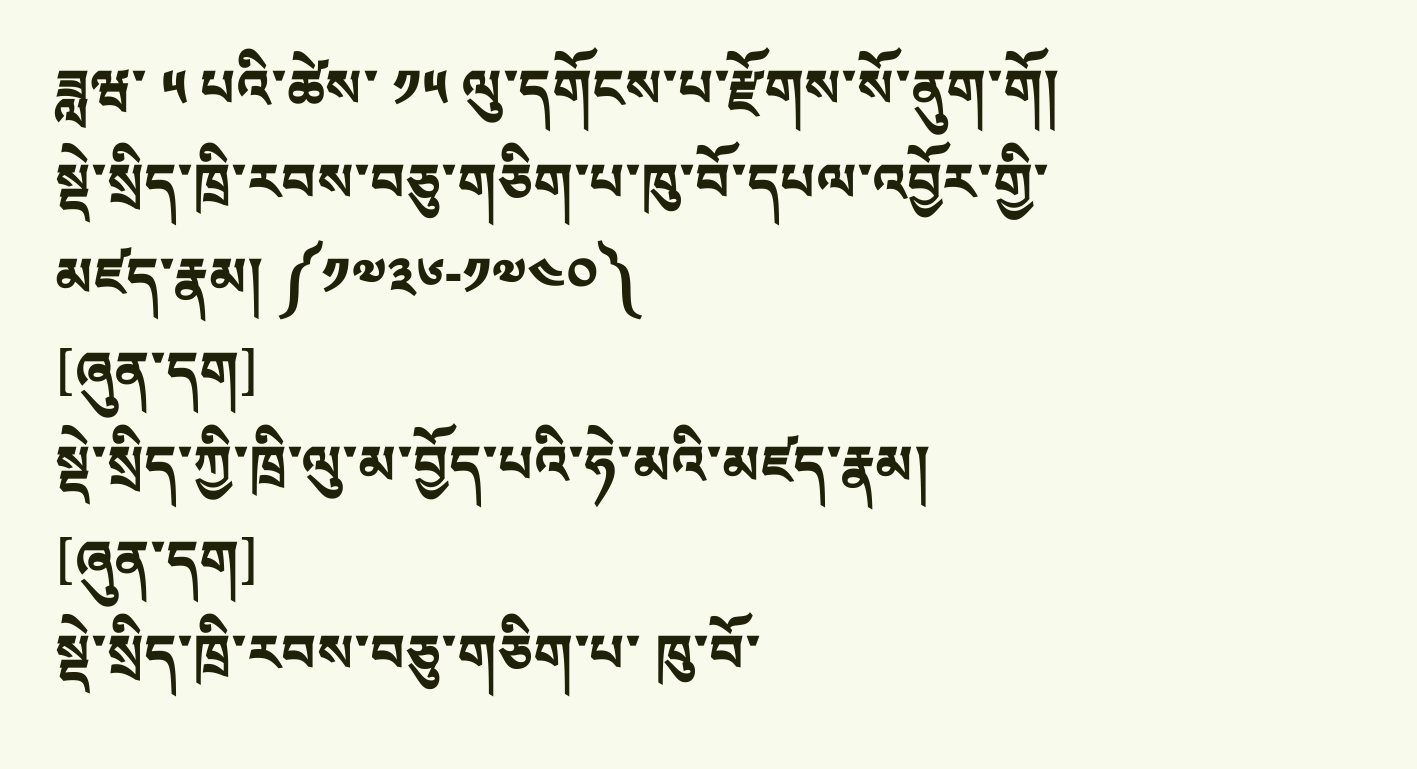ཟླཝ་ ༥ པའི་ཚེས་ ༡༥ ལུ་དགོངས་པ་རྫོགས་སོ་ནུག་གོ།
སྡེ་སྲིད་ཁྲི་རབས་བཅུ་གཅིག་པ་ཁུ་བོ་དཔལ་འབྱོར་གྱི་མཛད་རྣམ། ༼༡༧༣༦-༡༧༤༠༽
[ཞུན་དག]
སྡེ་སྲིད་ཀྱི་ཁྲི་ལུ་མ་བྱོད་པའི་ཧེ་མའི་མཛད་རྣམ།
[ཞུན་དག]
སྡེ་སྲིད་ཁྲི་རབས་བཅུ་གཅིག་པ་ ཁུ་བོ་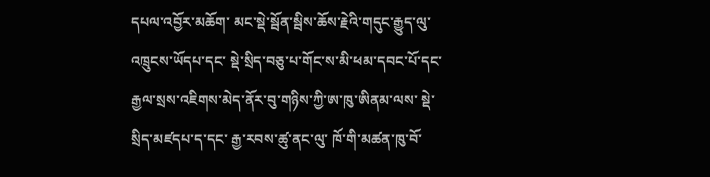དཔལ་འབྱོར་མཆོག་ མང་སྡེ་སྦོན་སྦིས་ཆོས་རྗེའི་གདུང་རྒྱུད་ལུ་འཁྲུངས་ཡོདཔ་དང་ སྡེ་སྲིད་བཅུ་པ་གོང་ས་མི་ཕམ་དབང་པོ་དང་ རྒྱལ་སྲས་འཇིགས་མེད་ནོར་བུ་གཉིས་ཀྱི་ཨ་ཁུ་ཨིནམ་ལས་ སྡེ་སྲིད་མཛདཔ་ད་དང་ རྒྱ་རབས་ཚུ་ནང་ལུ་ ཁོ་གི་མཚན་ཁུ་བོ་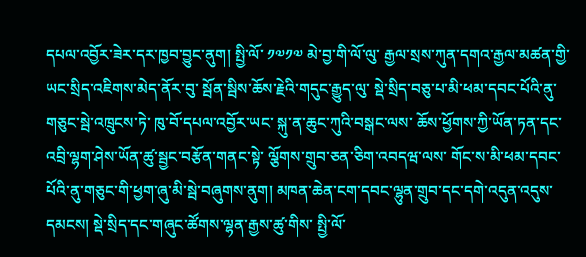དཔལ་འབྱོར་ཟེར་དར་ཁྱབ་བྱུང་ནུག། སྤྱི་ལོ་ ༡༧༡༧ མེ་བྱ་གི་ལོ་ལུ་ རྒྱལ་སྲས་ཀུན་དགའ་རྒྱལ་མཚན་གྱི་ཡང་སྲིད་འཇིགས་མེད་ནོར་བུ་ སྦོན་སྦིས་ཆོས་རྗེའི་གདུང་རྒྱུད་ལུ་ སྡེ་སྲིད་བཅུ་པ་མི་ཕམ་དབང་པོའི་ནུ་གཅུང་སྦེ་འཁྲུངས་ཏེ་ ཁུ་བོ་དཔལ་འབྱོར་ཡང་ སྐུ་ན་ཆུང་ཀུའི་བསྒང་ལས་ ཆོས་ཕྱོགས་ཀྱི་ཡོན་ཏན་དང་ འབྲི་ལྷག་ཤེས་ཡོན་ཚུ་སྦྱང་བརྩོན་གནང་སྟེ་ ལྕོགས་གྲུབ་ཅན་ཅིག་འབདཝ་ལས་ གོང་ས་མི་ཕམ་དབང་པོའི་ནུ་གཅུང་གི་ཕྱག་ཞུ་མི་སྦེ་བཞུགས་ནུག། མཁན་ཆེན་ངག་དབང་ལྷུན་གྲུབ་དང་དགེ་འདུན་འདུས་དམངས། སྡེ་སྲིད་དང་གཞུང་ཚོགས་ལྷན་རྒྱས་ཚུ་གིས་ སྤྱི་ལོ་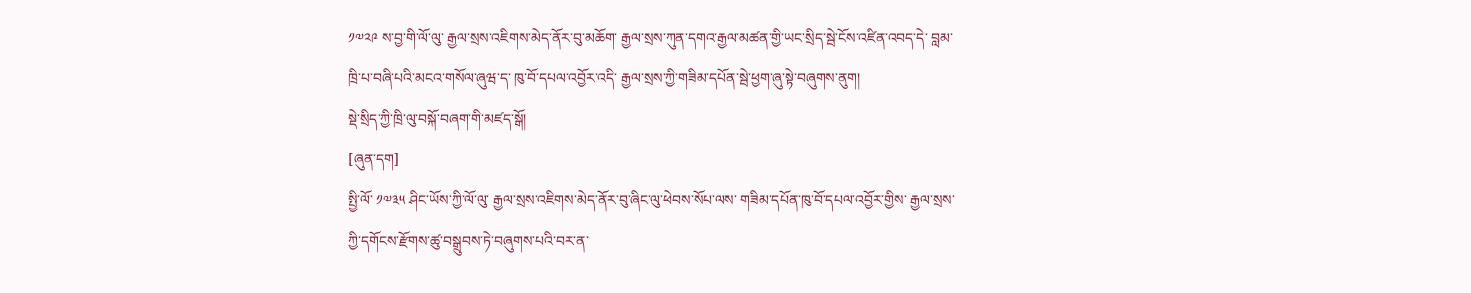༡༧༢༩ ས་བྱ་གི་ལོ་ལུ་ རྒྱལ་སྲས་འཇིགས་མེད་ནོར་བུ་མཆོག་ རྒྱལ་སྲས་ཀུན་དགའ་རྒྱལ་མཚན་གྱི་ཡང་སྲིད་སྦེ་ངོས་འཛིན་འབད་དེ་ བླམ་ཁྲི་པ་བཞི་པའི་མངའ་གསོལ་ཞུཝ་ད་ ཁུ་བོ་དཔལ་འབྱོར་འདི་ རྒྱལ་སྲས་ཀྱི་གཟིམ་དཔོན་སྦེ་ཕྱག་ཞུ་སྟེ་བཞུགས་ནུག།
སྡེ་སྲིད་ཀྱི་ཁྲི་ལུ་བསྐོ་བཞག་གི་མཛད་སྒོ།
[ཞུན་དག]
སྤྱི་ལོ་ ༡༧༣༥ ཤིང་ཡོས་ཀྱི་ལོ་ལུ་ རྒྱལ་སྲས་འཇིགས་མེད་ནོར་བུ་ཞིང་ལུ་ཕེབས་སོཔ་ལས་ གཟིམ་དཔོན་ཁུ་བོ་དཔལ་འབྱོར་གྱིས་ རྒྱལ་སྲས་ཀྱི་དགོངས་རྫོགས་ཚུ་བསྒྲུབས་ཏེ་བཞུགས་པའི་བར་ན་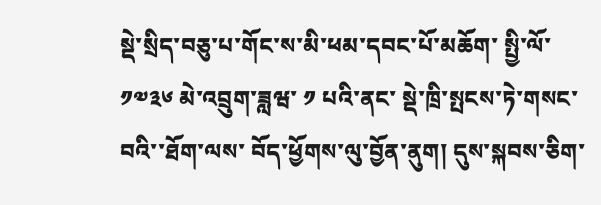སྡེ་སྲིད་བཅུ་པ་གོང་ས་མི་ཕམ་དབང་པོ་མཆོག་ སྤྱི་ལོ་ ༡༧༣༦ མེ་འབྲུག་ཟླཝ་ ༡ པའི་ནང་ སྡེ་ཁྲི་སྤངས་ཏེ་གསང་བའི་་ཐོག་ལས་ བོད་ཕྱོགས་ལུ་བྱོན་ནུག། དུས་སྐབས་ཅིག་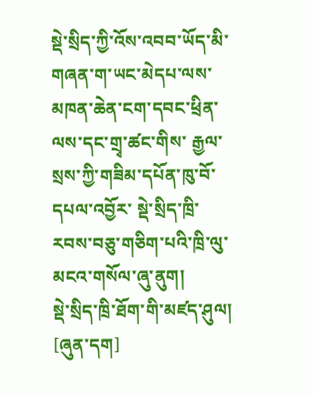སྡེ་སྲིད་ཀྱི་འོས་འབབ་ཡོད་མི་གཞན་ག་ཡང་མེདཔ་ལས་ མཁན་ཆེན་ངག་དབང་ཕྲིན་ལས་དང་གྲྭ་ཚང་གིས་ རྒྱལ་སྲས་ཀྱི་གཟིམ་དཔོན་ཁུ་བོ་དཔལ་འབྱོར་ སྡེ་སྲིད་ཁྲི་རབས་བཅུ་གཅིག་པའི་ཁྲི་ལུ་མངའ་གསོལ་ཞུ་ནུག།
སྡེ་སྲིད་ཁྲི་ཐོག་གི་མཛད་ཤུལ།
[ཞུན་དག]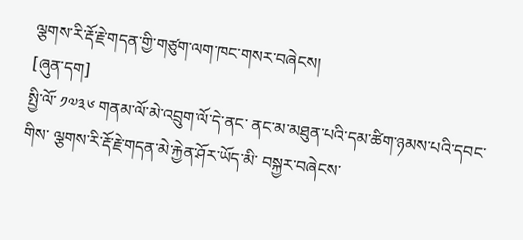ལྕགས་རི་རྡོ་རྗེ་གདན་གྱི་གཙུག་ལག་ཁང་གསར་བཞེངས།
[ཞུན་དག]
སྤྱི་ལོ་ ༡༧༣༦ གནམ་ལོ་མེ་འབྲུག་ལོ་དེ་ནང་ ནང་མ་མཐུན་པའི་དམ་ཚིག་ཉམས་པའི་དབང་གིས་ ལྕགས་རི་རྡོ་རྗེ་གདན་མེ་རྐྱེན་ཤོར་ཡོད་མི་ བསྐྱར་བཞེངས་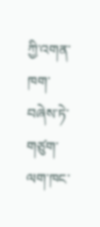ཀྱི་འགན་ཁག་བཞེས་ཏེ་ གཙུག་ལག་ཁང་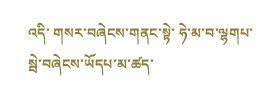འདི་ གསར་བཞེངས་གནང་སྟེ་ ཧེ་མ་བ་ལྷགཔ་སྦེ་བཞེངས་ཡོདཔ་མ་ཚད་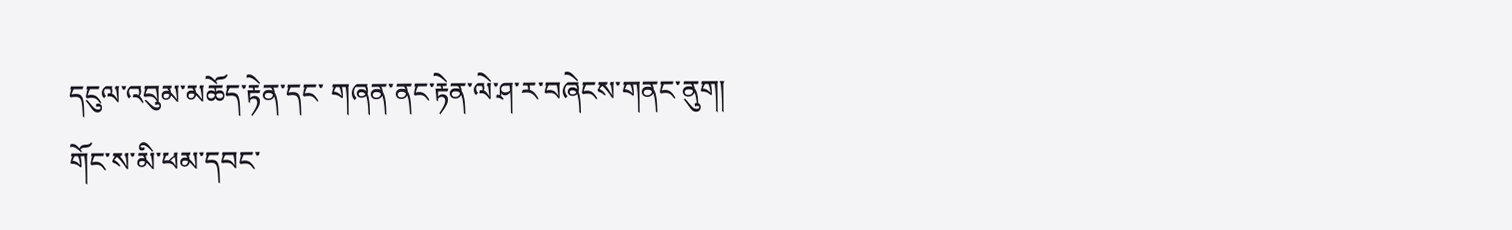དངུལ་འབུམ་མཆོད་རྟེན་དང་ གཞན་ནང་རྟེན་ལེ་ཤ་ར་བཞེངས་གནང་ནུག།
གོང་ས་མི་ཕམ་དབང་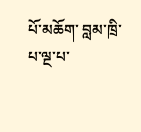པོ་མཆོག་ བླམ་ཁྲི་པ་ལྔ་པ་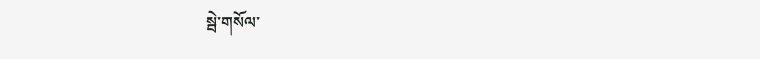སྦེ་གསོལ་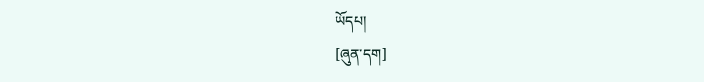ཡོདཔ།
[ཞུན་དག]